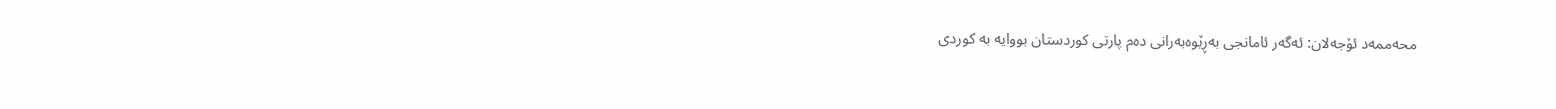محەممەد ئۆجەلان: ئەگەر ئامانجی بەڕێوەبەرانی دەم پارتی کوردستان بووایە بە کوردی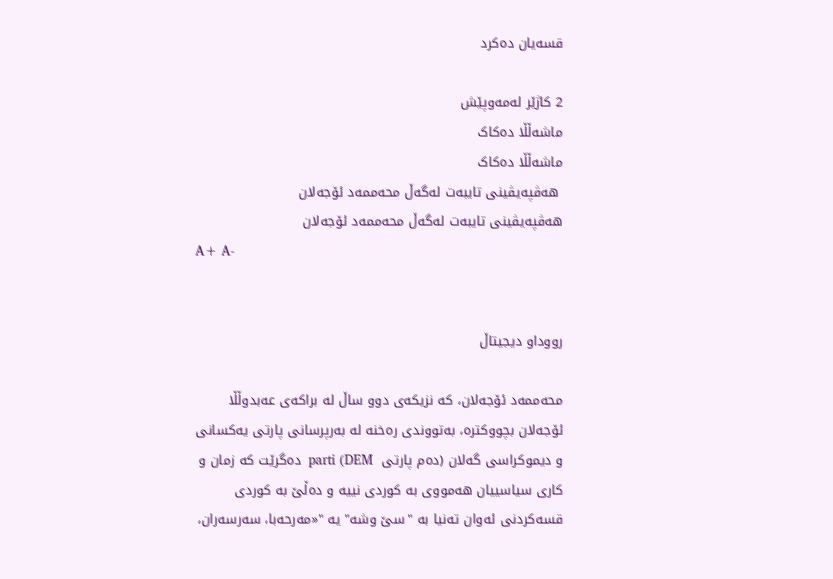قسەیان دەکرد

2 کاژێر له‌مه‌وپێش
ماشەڵڵا دەکاک
ماشەڵڵا دەکاک
 هەڤپەیڤینی تایبەت لەگەڵ محەممەد ئۆجەلان
هەڤپەیڤینی تایبەت لەگەڵ محەممەد ئۆجەلان
A+ A-


رووداو دیجیتاڵ

محەممەد ئۆجەلان، کە نزیکەی دوو ساڵ لە براکەی عەبدوڵڵا ئۆجەلان بچووکترە، بەتووندی رەخنە لە بەرپرسانی پارتی یەکسانی و دیموکراسی گەلان (دەم پارتی  parti (DEM  دەگرێت کە زمان و کاری سیاسییان هەمووی بە کوردی نییە و دەڵێ بە کوردی قسەکردنی ئەوان تەنیا بە "سێ وشە" یە "«مەرحەبا، سەرسەران،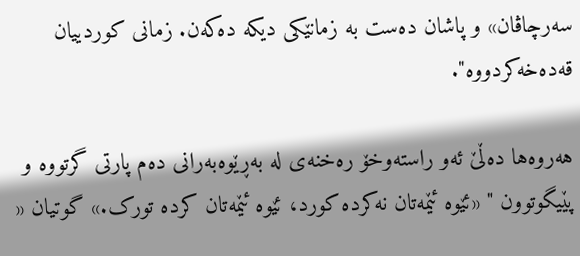سەرچاڤان» و پاشان دەست بە زمانێکی دیکە دەکەن. زمانی کوردییان قەدەخەکردووە".

هەروەها دەڵێ ئەو راستەوخۆ رەخنەی لە بەڕێوەبەرانی دەم پارتی گرتووە و پێیگوتوون " «ئێوە ئێمەتان نەکردە کورد، ئێوە ئێمەتان کردە تورک.» گوتیان «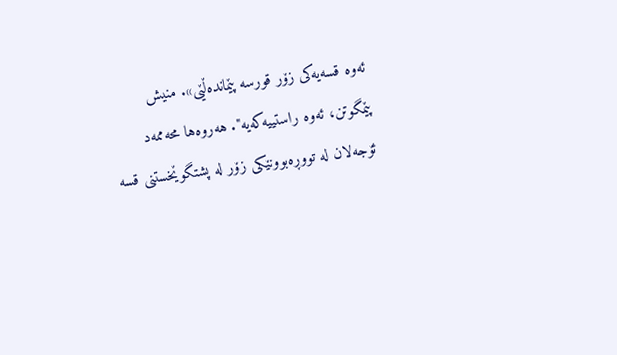ئەوە قسەیەکی زۆر قورسە پێماندەڵێی». منیش پێمگوتن، ئەوە راستییەکەیە". هەروەها محەممەد ئۆجەلان لە تووڕەبوونێکی زۆر لە پشتگوێخستنی قسە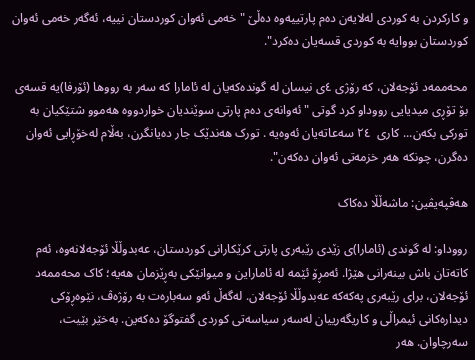و کارکردن بە کوردی لەلایەن دەم پارتییەوە دەڵێ " خەمی ئەوان کوردستان نییە، ئەگەر خەمی ئەوان کوردستان بووایە بە کوردی قسەیان دەکرد".

محەممەد ئۆجەلان، کە رۆژی ٤ی نیسان لە گوندەکەیان لە ئامارا کە سەر بە رووها (ئۆرفا)یە قسەی بۆ تۆڕی میدیایی رووداو کرد گوتی "ئەوانەی دەم پارتی سوێندیان خواردووە هەموو شتێکیان بە تورکی بکەن... کاری  ٢٤ سەعاتەیان ئەوەیە . تورک هەندێک جار دەیانگرن، بەڵام لەخۆڕایی ئەوان دەگرن، چونکە هەر خزمەتی ئەوان دەکەن".

هەڤپەیڤین: ماشەڵڵا دەکاک

رووداو: لە گوندی (ئامارا)ی زێدی رێبەری پارتی کرێکارانی کوردستان، عەبدوڵڵا ئۆجەلانەوە، ئەم کاتەتان باش بینەرانی هێژا. ئەمڕۆ ئێمە لە ئاماراین و میوانێکی بەڕێزمان هەیە؛ کاک محەممەد ئۆجەلان، برای رێبەری پەکەکە عەبدوڵڵا ئۆجەلان. لەگەڵ ئەو سەبارەت بە رۆژەڤ، نێوەڕۆکی دیدارەکانی ئیمراڵی و کاریگەرییان لەسەر سیاسەتی کوردی گفتوگۆ دەکەین. بەخێر بێیت، سەرچاوان. هەر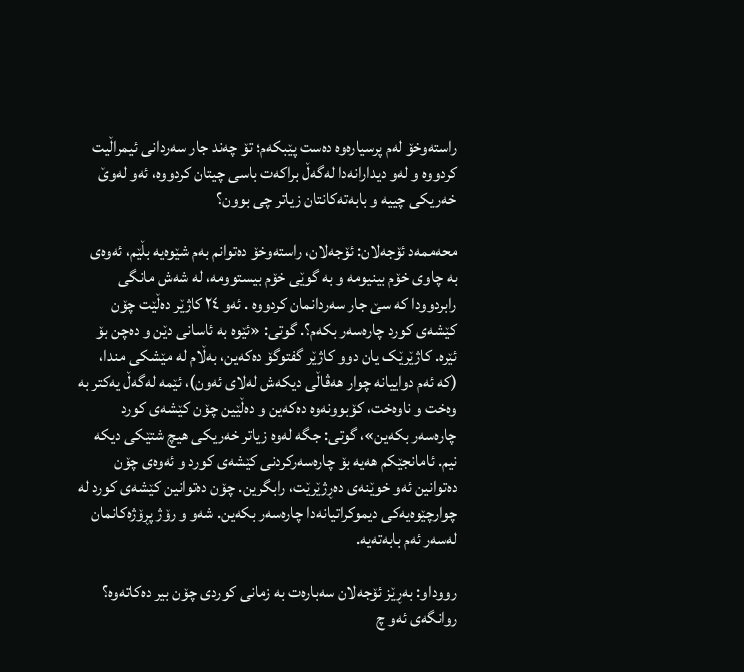راستەوخۆ لەم پرسیارەوە دەست پێبکەم؛ تۆ چەند جار سەردانی ئیمراڵیت کردووە و لەو دیدارانەدا لەگەڵ براکەت باسی چیتان کردووە، ئەو لەوێ خەریکی چییە و بابەتەکانتان زیاتر چی بوون؟

محەممەد ئۆجەلان: ئۆجەلان، راستەوخۆ دەتوانم بەم شێوەیە بڵێم، ئەوەی بە چاوی خۆم بینیومە و بە گوێی خۆم بیستوومە، لە شەش مانگی رابردوودا کە سێ جار سەردانمان کردووە . ئەو ٢٤ کاژێر دەڵێت چۆن کێشەی کورد چارەسەر بکەم؟. گوتی: «ئێوە بە ئاسانی دێن و دەچن بۆ ئێرە. کاژێرێک یان دوو کاژێر گفتوگۆ دەکەین، بەڵام لە مێشکی مندا، (کە ئەم دواییانە چوار هەڤاڵی دیکەش لەلای ئەون)، ئێمە لەگەڵ یەکتر بە وەخت و ناوەخت، کۆبوونەوە دەکەین و دەڵێین چۆن کێشەی کورد چارەسەر بکەین»، گوتی: جگە لەوە زیاتر خەریکی هیچ شتێکی دیکە نیم. ئامانجێکم هەیە بۆ چارەسەرکردنی کێشەی کورد و ئەوەی چۆن دەتوانین ئەو خوێنەی دەڕژێرێت، رابگرین. چۆن دەتوانین کێشەی کورد لە چوارچێوەیەکی دیموکراتیانەدا چارەسەر بکەین. شەو و رۆژ پڕۆژەکانمان لەسەر ئەم بابەتەیە.

رووداو: بەڕێز ئۆجەلان سەبارەت بە زمانی کوردی چۆن بیر دەکاتەوە؟ روانگەی ئەو چ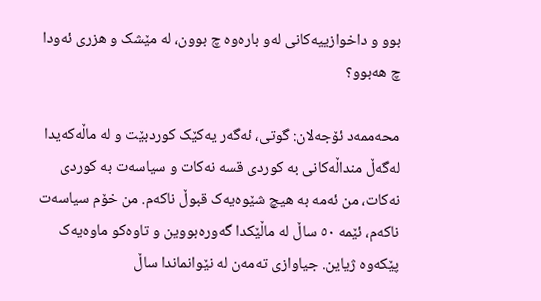بوو و داخوازییەکانی لەو بارەوە چ بوون، لە مێشک و هزری ئەودا چ هەبوو؟

محەممەد ئۆجەلان: گوتی، ئەگەر یەکێک کوردبێت و لە ماڵەکەیدا لەگەڵ منداڵەکانی بە کوردی قسە نەکات و سیاسەت بە کوردی نەکات، من ئەمە بە هیچ شێوەیەک قبوڵ ناکەم. من خۆم سیاسەت ناکەم، ئێمە ٥٠ ساڵ لە ماڵێکدا گەورەبووین و تاوەکو ماوەیەک پێکەوە ژیاین. جیاوازی تەمەن لە نێوانماندا ساڵ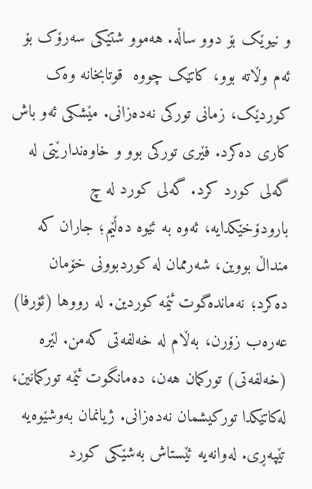و نیوێک بۆ دوو ساڵە. هەموو شتێکی سەرۆک بۆ ئەم وڵاتە بوو، کاتێک چووە  قوتابخانە وەک کوردێک، زمانی تورکی نەدەزانی. مێشکی ئەو باش کاری دەکرد. فێری تورکی بوو و خاوەندارێتی لە گەلی کورد کرد. گەلی کورد لە چ بارودۆخێکدایە، ئەوە بە ئێوە دەڵێم؛ جاران کە منداڵ بووین، شەرممان لە کوردبوونی خۆمان دەکرد؛ نەماندەگوت ئێمە کوردین. لە رووها (ئۆرفا) عەرەب زۆرن، بەڵام لە خەلفەتی کەمن. لێرە (خەلفەتی) تورکمان هەن، دەمانگوت ئێمە تورکمانین، لەکاتێکدا تورکیشمان نەدەزانی. ژیانمان بەوشێوەیە تێپەڕی. لەوانەیە ئێستاش بەشێکی کورد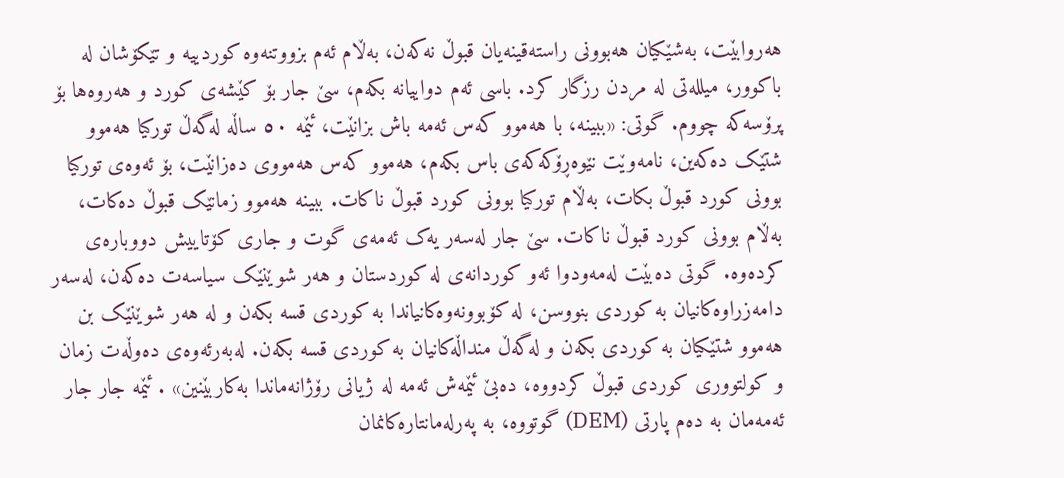هەروابێت، بەشێکیان هەبوونی راستەقینەیان قبوڵ نەکەن، بەڵام ئەم بزووتنەوە کوردییە و تێکۆشان لە باکوور، میللەتی لە مردن رزگار کرد. باسی ئەم دواییانە بکەم، سێ جار بۆ کێشەی کورد و هەروەها بۆ پرۆسەکە چووم. گوتی: «ببینە، با هەموو کەس ئەمە باش بزانێت، ئێمە ٥٠ ساڵە لەگەڵ تورکیا هەموو شتێک دەکەین، نامەوێت نێوەڕۆکەکەی باس بکەم، هەموو کەس هەمووی دەزانێت، بۆ ئەوەی تورکیا بوونی کورد قبوڵ بکات، بەڵام تورکیا بوونی کورد قبوڵ ناکات. ببینە هەموو زمانێک قبوڵ دەکات، بەڵام بوونی کورد قبوڵ ناکات. سێ جار لەسەر یەک ئەمەی گوت و جاری کۆتاییش دووبارەی کردەوە. گوتی دەبێت لەمەودوا ئەو کوردانەی لە کوردستان و هەر شوێنێک سیاسەت دەکەن، لەسەر دامەزراوەکانیان بە کوردی بنووسن، لە کۆبوونەوەکانیاندا بە کوردی قسە بکەن و لە هەر شوێنێک بن هەموو شتێکیان بە کوردی بکەن و لەگەڵ منداڵەکانیان بە کوردی قسە بکەن. لەبەرئەوەی دەوڵەت زمان و کولتووری کوردی قبوڵ کردووە، دەبێ ئێمەش ئەمە لە ژیانی رۆژانەماندا بەکاربێنین» . ئێمە جار جار ئەمەمان بە دەم پارتی (DEM) گوتووە، بە پەرلەمانتارەکانمان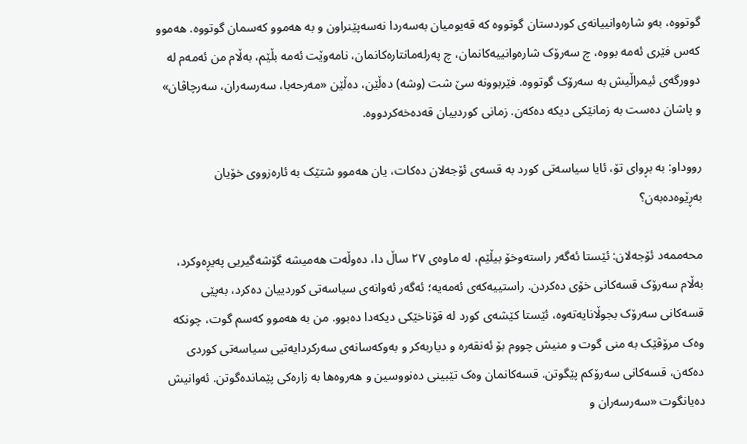گوتووە، بەو شارەوانییانەی کوردستان گوتووە کە قەیومیان بەسەردا نەسەپێنراون و بە هەموو کەسمان گوتووە. هەموو کەس فێری ئەمە بووە، چ سەرۆک شارەوانییەکانمان، چ پەرلەمانتارەکانمان، نامەوێت ئەمە بڵێم، بەڵام من ئەمەم لە دوورگەی ئیمراڵیش بە سەرۆک گوتووە. فێربوونە سێ شت (وشە) دەڵێن، دەڵێن «مەرحەبا، سەرسەران، سەرچاڤان» و پاشان دەست بە زمانێکی دیکە دەکەن. زمانی کوردییان قەدەخەکردووە.

رووداو: بە بڕوای تۆ، ئایا سیاسەتی کورد بە قسەی ئۆجەلان دەکات، یان هەموو شتێک بە ئارەزووی خۆیان بەڕێوەدەبەن؟

محەممەد ئۆجەلان: ئێستا ئەگەر راستەوخۆ بیڵێم، لە ماوەی ٢٧ ساڵ دا، دەوڵەت هەمیشە گۆشەگیریی پەیڕەوکرد، بەڵام سەرۆک قسەکانی خۆی دەکردن. راستییەکەی ئەمەیە؛ ئەگەر ئەوانەی سیاسەتی کوردییان دەکرد، بەپێی قسەکانی سەرۆک بجوڵانایەتەوە، ئێستا کێشەی کورد لە قۆناخێکی دیکەدا دەبوو. من بە هەموو کەسم گوت، چونکە وەک مرۆڤێک بە منی گوت و منیش چووم بۆ ئەنقەرە و دیاربەکر و بەوکەسانەی سەرکردایەتیی سیاسەتی کوردی دەکەن، قسەکانی سەرۆکم پێگوتن. قسەکانمان وەک تێبینی دەنووسین و هەروەها بە زارەکی پێماندەگوتن. ئەوانیش دەیانگوت «سەرسەران و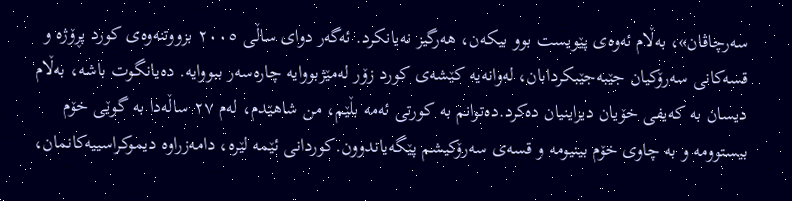سەرچاڤان»، بەڵام ئەوەی پێویست بوو بیکەن، هەرگیز نەیانکرد. ئەگەر دوای ساڵی ٢٠٠٥ بزووتنەوەی کورد پڕۆژە و قسەکانی سەرۆکیان جێبەجێبکردابان، لەوانەیە کێشەی کورد زۆر لەمێژبووایە چارەسەر ببووایە. دەیانگوت باشە، بەڵام دیسان بە کەیفی خۆیان دیزاینیان دەکرد.دەتوانم بە کورتی ئەمە بڵێم، من شاهێدم، لەم ٢٧ ساڵەدا بە گوێی خۆم بیستوومە و بە چاوی خۆم بینیومە و قسەی سەرۆکیشم پێگەیاندوون.کوردانی ئێمە لێرە، دامەزراوە دیموکراسییەکانمان،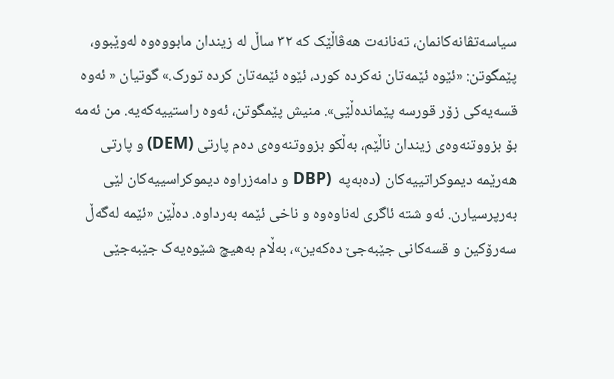سیاسەتڤانەکانمان، تەنانەت هەڤاڵێک کە ٣٢ ساڵ لە زیندان مابووەوە لەوێبوو، پێمگوتن: «ئێوە ئێمەتان نەکردە کورد، ئێوە ئێمەتان کردە تورک.» گوتیان « ئەوە قسەیەکی زۆر قورسە پێماندەڵێی». منیش پێمگوتن، ئەوە راستییەکەیە. من ئەمە بۆ بزووتنەوەی زیندان ناڵێم، بەڵکو بزووتنەوەی دەم پارتی (DEM) و پارتی هەرێمە دیموکراتییەکان (دەبەپە  (DBP و دامەزراوە دیموکراسییەکان لێی بەرپرسیارن. ئەو شتە ئاگری لەناوەوە و ناخی ئێمە بەرداوە. دەڵێن «ئێمە لەگەڵ سەرۆکین و قسەکانی جێبەجێ دەکەین»، بەڵام بەهیچ شێوەیەک جێبەجێی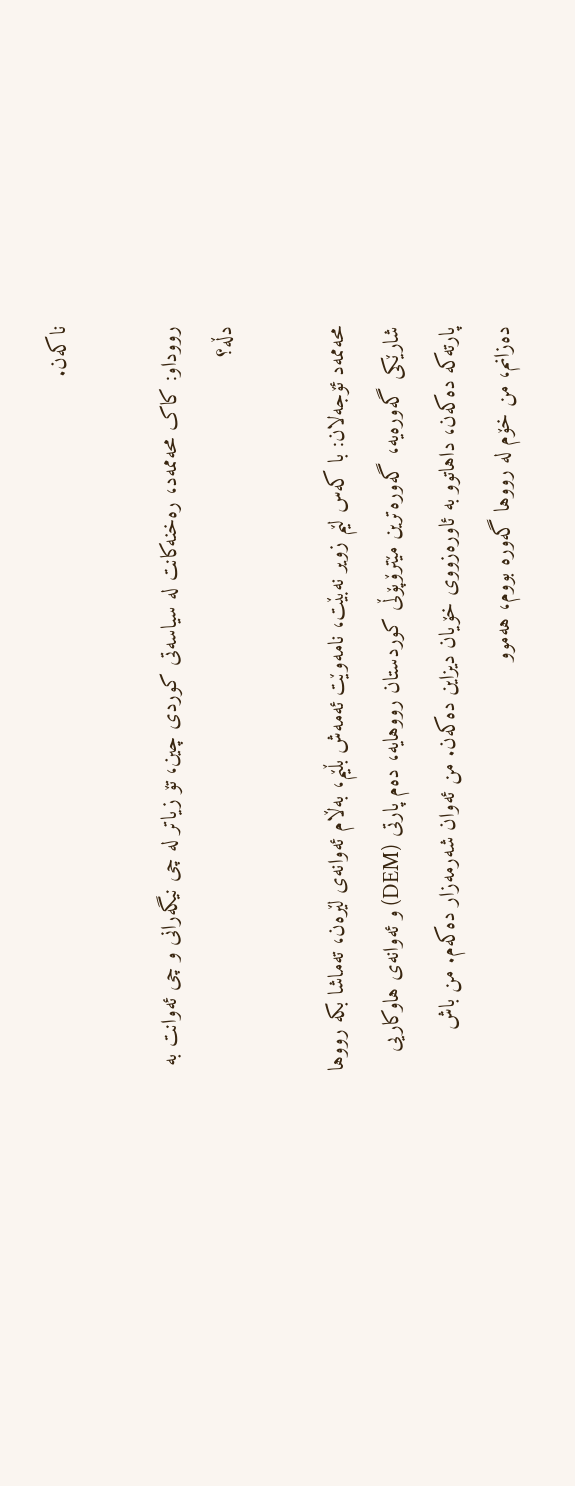ناکەن.

رووداو: کاک محەممەد، رەخنەکانت لە سیاسەتی کوردی چین، تۆ زیاتر لە چی نیگەرانی و چی ئەوانت بە دڵە؟

محەممەد ئۆجەلان: با کەس لێم زویر نەبێت، نامەوێت ئەمەش بڵێم، بەڵام ئەوانەی لێرەن، تەماشا بکە رووها شارێکی گەورەیە، گەورەترین مێترۆپۆڵی کوردستان رووهایە، دەم پارتی (DEM) و ئەوانەی هاوکاریی پارتەکە دەکەن، داهاتوو بە ئاورەزووی خۆیان دیزاین دەکەن. من ئەوان شەرمەزار دەکەم. من باش دەزانم، من خۆم لە رووها گەورە بووم، هەموو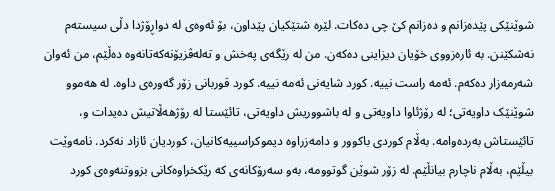شوێنێکی پێدەزانم و دەزانم کێ چی دەکات. لێرە شتێکیان پێداون، بۆ ئەوەی لە دواڕۆژدا دڵی سیستەم نەشکێنن. بە ئارەزووی خۆیان دیزاینی دەکەن. من لە رێگەی پەخش و تەلەڤزیۆنەکەتانەوە دەڵێم، من ئەوان شەرمەزار دەکەم. ئەمە راست نییە. کورد شایەنی ئەمە نییە. کورد قوربانی زۆر گەورەی داوە. لە هەموو شوێنێک داویەتی؛ لە رۆژئاوا داویەتی و لە باشووریش داویەتی، تائێستا لە رۆژهەڵاتیش دەیدات و، تائێستاش بەردەوامە. بەڵام کوردی باکوور و دامەزراوە دیموکراسییەکانیان، کوردیان ئازاد نەکرد. نامەوێت بیڵێم، بەڵام ناچارم بیانڵێم. لە زۆر شوێن گوتوومە، بەو سەرۆکانەی کە رێکخراوەکانی بزووتنەوەی کورد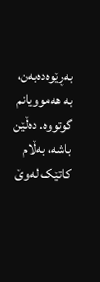بەڕێوەدەبەن، بە هەموویانم گوتووە. دەڵێن باشە، بەڵام کاتێک لەوێ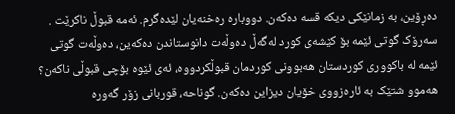دەڕۆین، بە زمانێکی دیکە قسە دەکەن. دووبارە رەخنەیان لێدەگرم. ئەمە قبوڵ ناکرێت . سەرۆک گوتی ئێمە بۆ کێشەی کورد لەگەڵ دەوڵەت دانوستاندن دەکەین، دەوڵەت گوتی ئێمە لە باکووری کوردستان هەبوونی کوردمان قبوڵکردووە، ئەی ئێوە بۆچی قبوڵی ناکەن؟ هەموو شتێک بە ئارەزووی خۆیان دیزاین دەکەن. گوناحە، قوربانی زۆر گەورە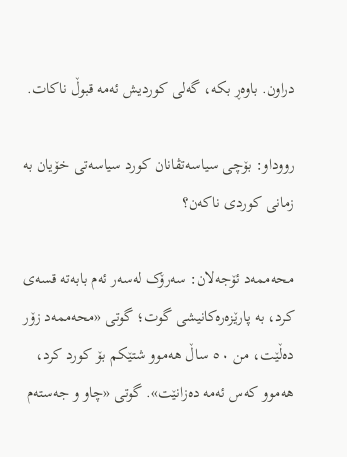دراون. باوەڕ بکە، گەلی کوردیش ئەمە قبوڵ ناکات.

رووداو: بۆچی سیاسەتڤانان کورد سیاسەتی خۆیان بە زمانی کوردی ناکەن؟

محەممەد ئۆجەلان: سەرۆک لەسەر ئەم بابەتە قسەی کرد، بە پارێزەرەکانیشی گوت؛ گوتی «محەممەد زۆر دەڵێت، من ٥٠ ساڵ هەموو شتێکم بۆ کورد کرد، هەموو کەس ئەمە دەزانێت». گوتی «چاو و جەستەم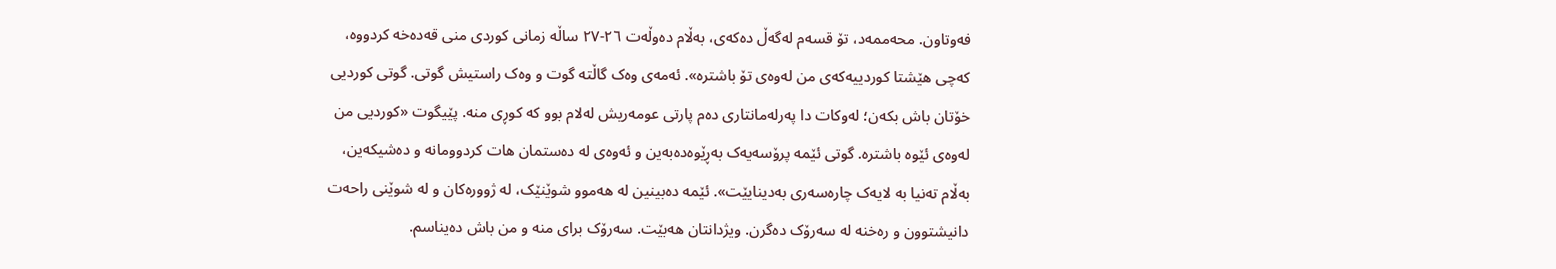فەوتاون. محەممەد، تۆ قسەم لەگەڵ دەکەی، بەڵام دەوڵەت ٢٦-٢٧ ساڵە زمانی کوردی منی قەدەخە کردووە، کەچی هێشتا کوردییەکەی من لەوەی تۆ باشترە». ئەمەی وەک گاڵتە گوت و وەک راستیش گوتی. گوتی کوردیی خۆتان باش بکەن؛ لەوکات دا پەرلەمانتاری دەم پارتی عومەریش لەلام بوو کە کوڕی منە. پێیگوت «کوردیی من لەوەی ئێوە باشترە. گوتی ئێمە پرۆسەیەک بەڕێوەدەبەین و ئەوەی لە دەستمان هات کردوومانە و دەشیکەین، بەڵام تەنیا بە لایەک چارەسەری بەدینایێت». ئێمە دەبینین لە هەموو شوێنێک، لە ژوورەکان و لە شوێنی راحەت دانیشتوون و رەخنە لە سەرۆک دەگرن. ویژدانتان هەبێت. سەرۆک برای منە و من باش دەیناسم.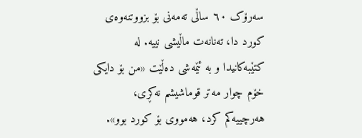سەرۆک ٦٠ ساڵی تەمەنی بۆ بزووتنەوەی کورد دا، تەنانەت ماڵیشی نییە. لە کتێبەکانیدا و بە ئێمەشی دەڵێت «من بۆ دایکی خۆم چوار مەتر قوماشیشم نەکڕی، هەرچییەکم کرد، هەمووی بۆ کورد بوو».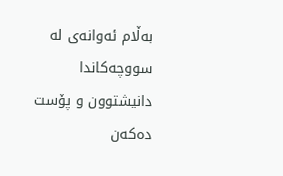بەڵام ئەوانەی لە سووچەکاندا دانیشتوون و پۆست دەکەن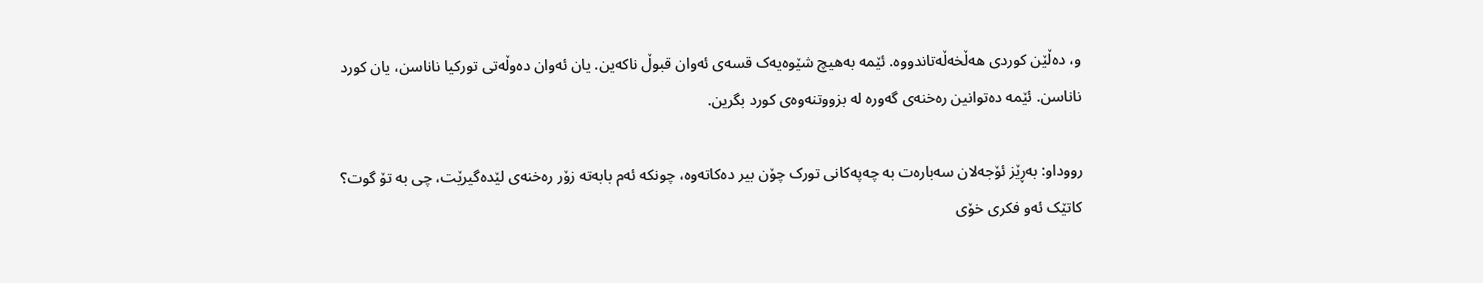و، دەڵێن کوردی هەڵخەڵەتاندووە. ئێمە بەهیچ شێوەیەک قسەی ئەوان قبوڵ ناکەین. یان ئەوان دەوڵەتی تورکیا ناناسن، یان کورد ناناسن. ئێمە دەتوانین رەخنەی گەورە لە بزووتنەوەی کورد بگرین.

رووداو: بەڕێز ئۆجەلان سەبارەت بە چەپەکانی تورک چۆن بیر دەکاتەوە، چونکە ئەم بابەتە زۆر رەخنەی لێدەگیرێت، چی بە تۆ گوت؟ کاتێک ئەو فکری خۆی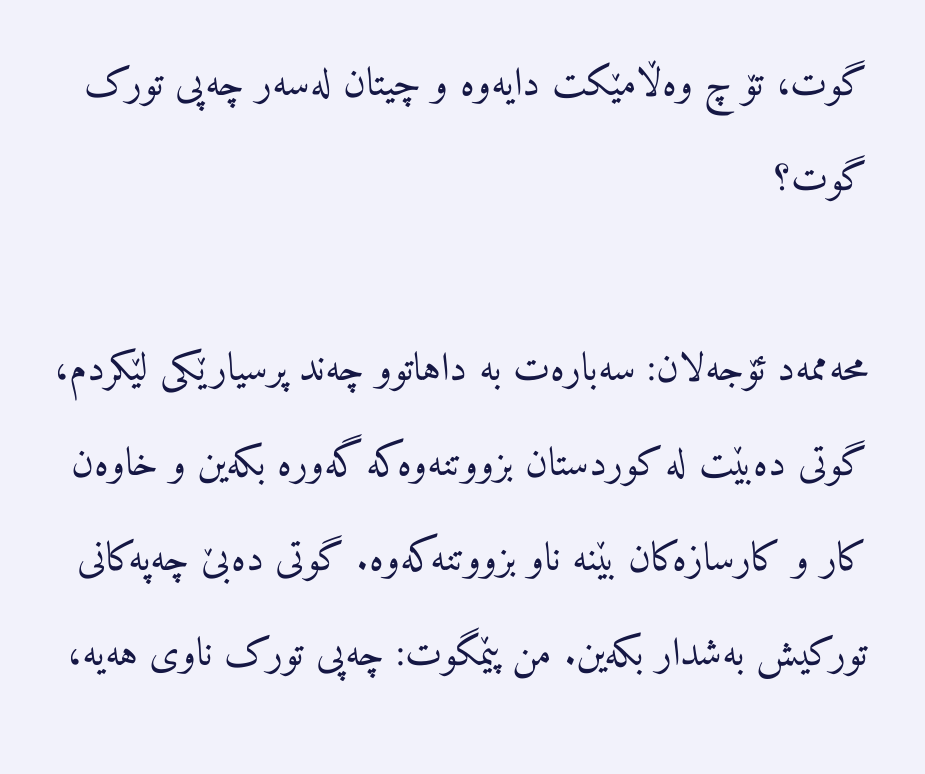گوت، تۆ چ وەڵامێکت دایەوە و چیتان لەسەر چەپی تورک گوت؟

محەممەد ئۆجەلان: سەبارەت بە داهاتوو چەند پرسیارێکی لێکردم، گوتی دەبێت لە کوردستان بزووتنەوەکە گەورە بکەین و خاوەن کار و کارسازەکان بێنە ناو بزووتنەکەوە. گوتی دەبێ چەپەکانی تورکیش بەشدار بکەین. من پێمگوت: چەپی تورک ناوی هەیە،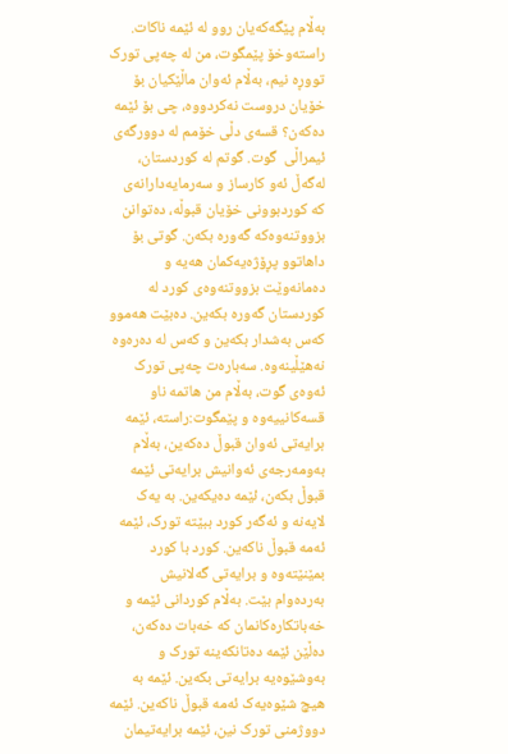بەڵام پێگەکەیان روو لە ئێمە ناکات. راستەوخۆ پێمگوت، من لە چەپی تورک تووڕە نیم، بەڵام ئەوان ماڵێکیان بۆ خۆیان دروست نەکردووە، چی بۆ ئێمە دەکەن؟ قسەی دڵی خۆمم لە دوورگەی ئیمراڵی  گوت. گوتم لە کوردستان، لەگەڵ ئەو کارساز و سەرمایەدارانەی کە کوردبوونی خۆیان قبوڵە، دەتوانن بزووتنەوەکە گەورە بکەن. گوتی بۆ داهاتوو پڕۆژەیەکمان هەیە و دەمانەوێت بزووتنەوەی کورد لە کوردستان گەورە بکەین. دەبێت هەموو کەس بەشدار بکەین و کەس لە دەرەوە نەهێڵینەوە. سەبارەت چەپی تورک ئەوەی گوت، بەڵام من هاتمە ناو قسەکانییەوە و پێمگوت:راستە، ئێمە برایەتی ئەوان قبوڵ دەکەین، بەڵام بەومەرجەی ئەوانیش برایەتی ئێمە قبوڵ بکەن، ئێمە دەیکەین. بە یەک لایەنە و ئەگەر کورد ببێتە تورک، ئێمە ئەمە قبوڵ ناکەین. کورد با کورد بمێنێتەوە و برایەتی گەلانیش بەردەوام بێت. بەڵام کوردانی ئێمە و خەباتکارەکانمان کە خەبات دەکەن، دەڵێن ئێمە دەتانکەینە تورک و بەوشێوەیە برایەتی بکەین. ئێمە بە هیچ شێوەیەک ئەمە قبوڵ ناکەین. ئێمە دووژمنی تورک نین، ئێمە برایەتیمان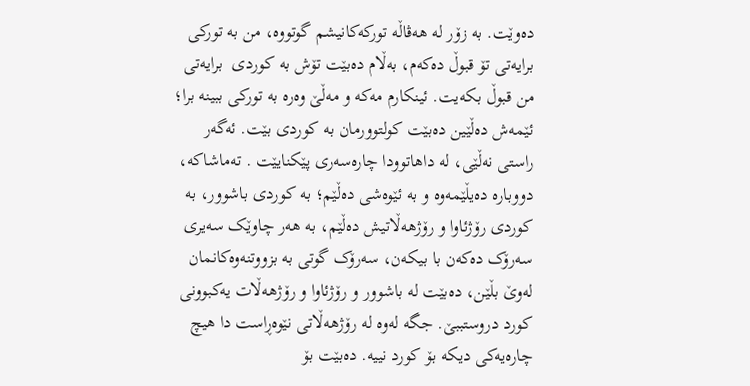دەوێت. بە زۆر لە هەڤاڵە تورکەکانیشم گوتووە، من بە تورکی برایەتی تۆ قبوڵ دەکەم، بەڵام دەبێت تۆش بە کوردی  برایەتی من قبوڵ بکەیت. ئینکارم مەکە و مەڵێ وەرە بە تورکی ببینە برا؛ ئێمەش دەڵێین دەبێت کولتوورمان بە کوردی بێت. ئەگەر راستی نەڵێی، لە داهاتوودا چارەسەری پێکنایێت . تەماشاکە، دووبارە دەیڵێمەوە و بە ئێوەشی دەڵێم؛ بە کوردی باشوور، بە کوردی رۆژئاوا و رۆژهەڵاتیش دەڵێم، بە هەر چاوێک سەیری سەرۆک دەکەن با بیکەن، سەرۆک گوتی بە بزووتنەوەکانمان لەوێ بڵێن، دەبێت لە باشوور و رۆژئاوا و رۆژهەڵات یەکبوونی کورد دروستببێ. جگە لەوە لە رۆژهەڵاتی نێوەڕاست دا هیچ چارەیەکی دیکە بۆ کورد نییە. دەبێت بۆ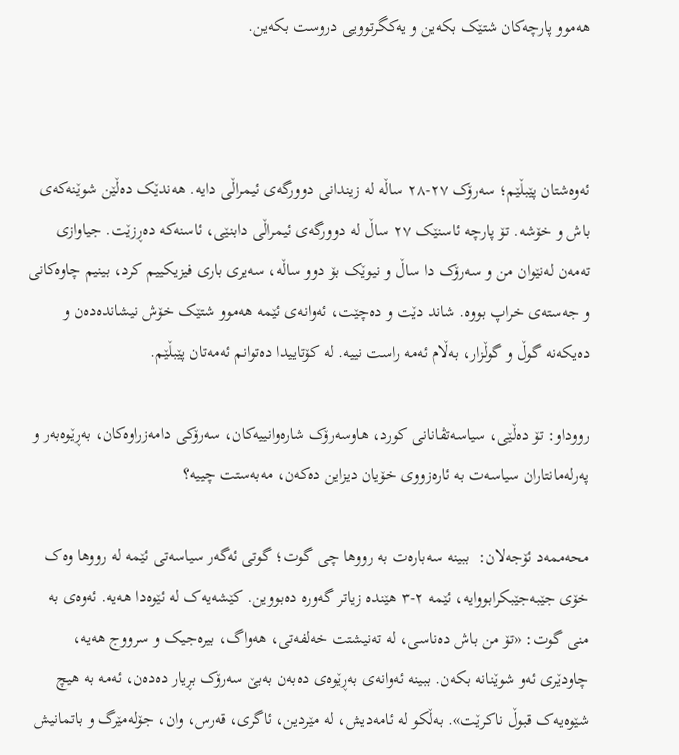هەموو پارچەکان شتێک بکەین و یەکگرتوویی دروست بکەین.



ئەوەشتان پێبڵێم؛ سەرۆک ٢٧-٢٨ ساڵە لە زیندانی دوورگەی ئیمراڵی دایە. هەندێک دەڵێن شوێنەکەی باش و خۆشە. تۆ پارچە ئاسنێک ٢٧ ساڵ لە دوورگەی ئیمراڵی دابنێی، ئاسنەکە دەڕزێت. جیاوازی تەمەن لەنێوان من و سەرۆک دا ساڵ و نیوێک بۆ دوو ساڵە، سەیری باری فیزیکییم کرد، بینیم چاوەکانی و جەستەی خراپ بووە. شاند دێت و دەچێت، ئەوانەی ئێمە هەموو شتێک خۆش نیشاندەدەن و دەیکەنە گوڵ و گوڵزار، بەڵام ئەمە راست نییە. لە کۆتاییدا دەتوانم ئەمەتان پێبڵێم.

رووداو: تۆ دەڵێی، سیاسەتڤانانی کورد، هاوسەرۆک شارەوانییەکان، سەرۆکی دامەزراوەکان، بەڕێوەبەر و پەرلەمانتاران سیاسەت بە ئارەزووی خۆیان دیزاین دەکەن، مەبەستت چییە؟

محەممەد ئۆجەلان:  ببینە سەبارەت بە رووها چی گوت؛ گوتی ئەگەر سیاسەتی ئێمە لە رووها وەک خۆی جێبەجێبکرابووایە، ئێمە ٢-٣ هێندە زیاتر گەورە دەبووین. کێشەیەک لە ئێوەدا هەیە. ئەوەی بە منی گوت: «تۆ من باش دەناسی، لە تەنیشتت خەلفەتی، هەواگ، بیرەجیک و سرووج هەیە، چاودێری ئەو شوێنانە بکەن. ببینە ئەوانەی بەڕێوەی دەبەن بەبێ سەرۆک بڕیار دەدەن، ئەمە بە هیچ شێوەیەک قبوڵ ناکرێت». بەڵکو لە ئامەدیش، لە مێردین، ئاگری، قەرس، وان، جۆلەمێرگ و باتمانیش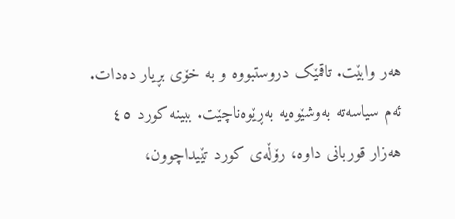هەر وابێت. تاقمێک دروستبووە و بە خۆی بڕیار دەدات. ئەم سیاسەتە بەوشێوەیە بەڕێوەناچێت. ببینە کورد ٤٥ هەزار قوربانی داوە، رۆڵەی کورد تێیداچوون،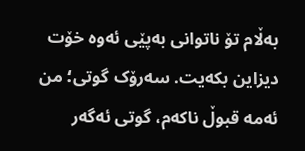بەڵام تۆ ناتوانی بەپێی ئەوە خۆت دیزاین بکەیت. سەرۆک گوتی؛ من ئەمە قبوڵ ناکەم، گوتی ئەگەر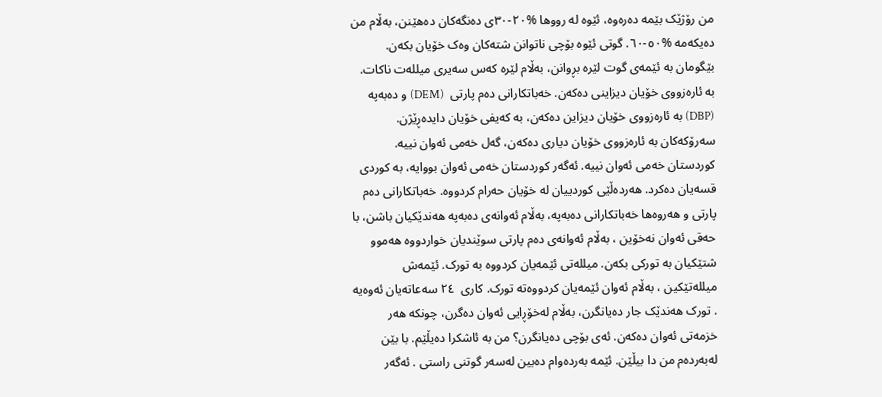من رۆژێک بێمە دەرەوە، ئێوە لە رووها %٢٠-٣٠ی دەنگەکان دەهێنن، بەڵام من دەیکەمە %٥٠-٦٠. گوتی ئێوە بۆچی ناتوانن شتەکان وەک خۆیان بکەن. بێگومان بە ئێمەی گوت لێرە بڕوانن، بەڵام لێرە کەس سەیری میللەت ناکات. بە ئارەزووی خۆیان دیزاینی دەکەن. خەباتکارانی دەم پارتی  (DEM) و دەبەپە (DBP) بە ئارەزووی خۆیان دیزاین دەکەن، بە کەیفی خۆیان دایدەڕێژن. سەرۆکەکان بە ئارەزووی خۆیان دیاری دەکەن، گەل خەمی ئەوان نییە. کوردستان خەمی ئەوان نییە. ئەگەر کوردستان خەمی ئەوان بووایە، بە کوردی قسەیان دەکرد. هەردەڵێی کوردییان لە خۆیان حەرام کردووە. خەباتکارانی دەم پارتی و هەروەها خەباتکارانی دەبەپە، بەڵام ئەوانەی دەبەپە هەندێکیان باشن، با حەقی ئەوان نەخۆین ، بەڵام ئەوانەی دەم پارتی سوێندیان خواردووە هەموو شتێکیان بە تورکی بکەن. میللەتی ئێمەیان کردووە بە تورک. ئێمەش میللەتێکین ، بەڵام ئەوان ئێمەیان کردووەتە تورک. کاری  ٢٤ سەعاتەیان ئەوەیە . تورک هەندێک جار دەیانگرن، بەڵام لەخۆڕایی ئەوان دەگرن، چونکە هەر خزمەتی ئەوان دەکەن. ئەی بۆچی دەیانگرن؟ من بە ئاشکرا دەیڵێم. با بێن لەبەردەم من دا بیڵێن. ئێمە بەردەوام دەبین لەسەر گوتنی راستی . ئەگەر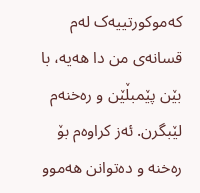کەموکورتییەک لەم قسانەی من دا هەیە، با بێن پێمبڵێن و رەخنەم لێبگرن. ئەز کراوەم بۆ رەخنە و دەتوانن هەموو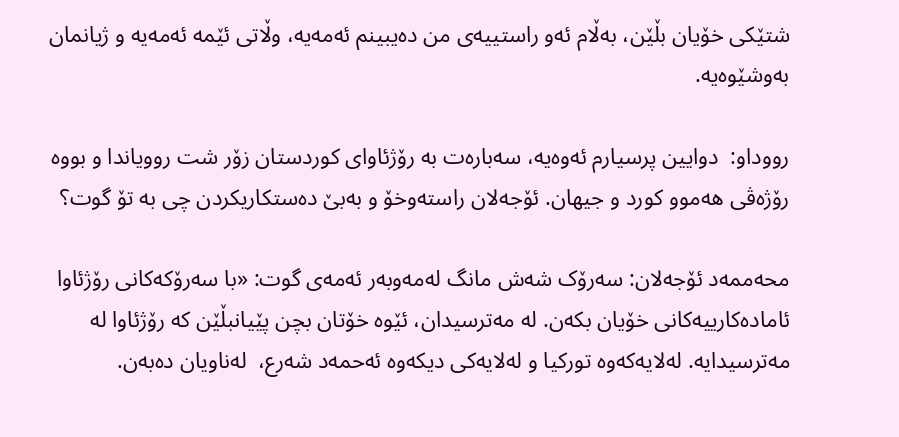شتێکی خۆیان بڵێن، بەڵام ئەو راستییەی من دەیبینم ئەمەیە، وڵاتی ئێمە ئەمەیە و ژیانمان بەوشێوەیە.

رووداو:  دوایین پرسیارم ئەوەیە، سەبارەت بە رۆژئاوای کوردستان زۆر شت روویاندا و بووە رۆژەڤی هەموو کورد و جیهان. ئۆجەلان راستەوخۆ و بەبێ دەستکاریکردن چی بە تۆ گوت؟

محەممەد ئۆجەلان: سەرۆک شەش مانگ لەمەوبەر ئەمەی گوت: «با سەرۆکەکانی رۆژئاوا ئامادەکارییەکانی خۆیان بکەن. لە مەترسیدان، ئێوە خۆتان بچن پێیانبڵێن کە رۆژئاوا لە مەترسیدایە. لەلایەکەوە تورکیا و لەلایەکی دیکەوە ئەحمەد شەرع،  لەناویان دەبەن.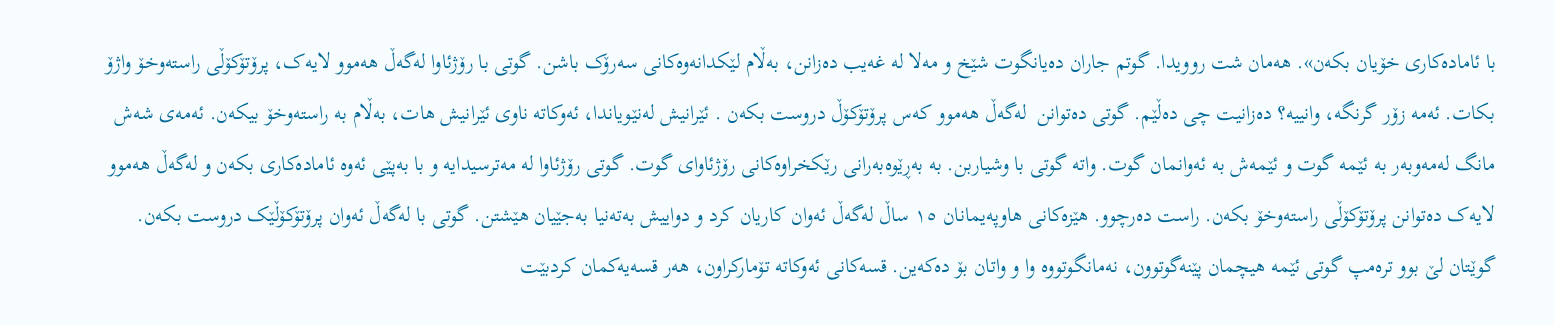با ئامادەکاری خۆیان بکەن». هەمان شت روویدا. گوتم جاران دەیانگوت شێخ و مەلا لە غەیب دەزانن، بەڵام لێکدانەوەکانی سەرۆک باشن. گوتی با رۆژئاوا لەگەڵ هەموو لایەک، پرۆتۆکۆڵی راستەوخۆ واژۆ بکات. ئەمە زۆر گرنگە، وانییە؟ دەزانیت چی دەڵێم. گوتی دەتوانن  لەگەڵ هەموو کەس پرۆتۆکۆڵ دروست بکەن . ئێرانیش لەنێویاندا، ئەوکاتە ناوی ئێرانیش هات، بەڵام بە راستەوخۆ بیکەن. ئەمەی شەش مانگ لەمەوبەر بە ئێمە گوت و ئێمەش بە ئەوانمان گوت. واتە گوتی با وشیاربن. بە بەڕێوەبەرانی رێکخراوەکانی رۆژئاوای گوت. گوتی رۆژئاوا لە مەترسیدایە و با بەپێی ئەوە ئامادەکاری بکەن و لەگەڵ هەموو لایەک دەتوانن پرۆتۆکۆڵی راستەوخۆ بکەن. راست دەرچوو. هێزەکانی هاوپەیمانان ١٥ ساڵ لەگەڵ ئەوان کاریان کرد و دواییش بەتەنیا بەجێیان هێشتن. گوتی با لەگەڵ ئەوان پرۆتۆکۆڵێک دروست بکەن. گوێتان لێ بوو ترەمپ گوتی ئێمە هیچمان پێنەگوتوون، نەمانگوتووە وا و واتان بۆ دەکەین. قسەکانی ئەوکاتە تۆمارکراون، هەر قسەیەکمان کردبێت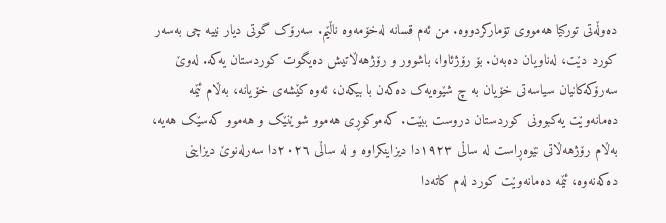دەوڵەتی تورکیا هەمووی تۆمارکردووە. من ئەم قسانە لەخۆمەوە ناڵێم. سەرۆک گوتی دیار نییە چی بەسەر کورد دێت، لەناویان دەبەن. بۆ رۆژئاوا، باشوور و رۆژهەڵاتیش دەیگوت کوردستان یەکە. لەوێ سەرۆکەکانیان سیاسەتی خۆیان بە چ شێوەیەک دەکەن با بیکەن، ئەوە کێشەی خۆیانە، بەڵام ئێمە دەمانەوێت یەکبوونی کوردستان دروست ببێت. کەموکوڕی هەموو شوێنێک و هەموو کەسێک هەیە، بەڵام رۆژهەڵاتی نێوەڕاست لە ساڵی ١٩٢٣دا دیزاینکراوە و لە ساڵی ٢٠٢٦دا سەرلەنوێ دیزاینی دەکەنەوە، ئێمە دەمانەوێت کورد لەم کاتەدا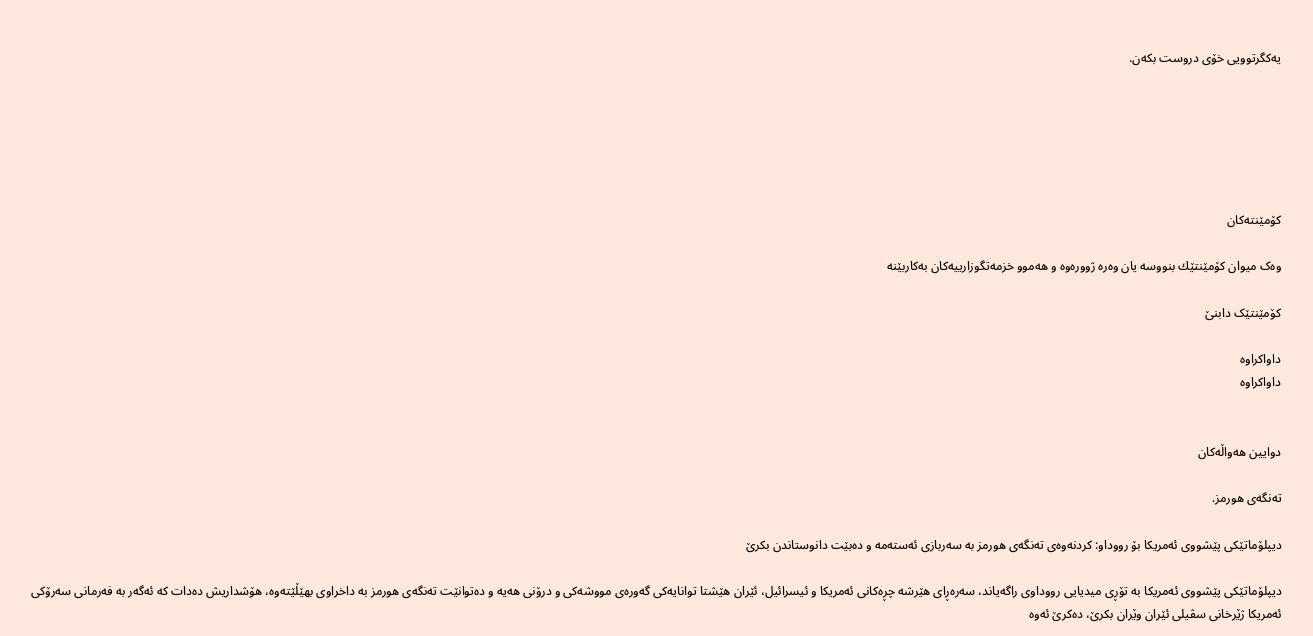یەکگرتوویی خۆی دروست بکەن.






کۆمێنتەکان

وەک میوان کۆمێنتێك بنووسە یان وەرە ژوورەوە و هه‌موو خزمەتگوزارییەکان به‌كاربێنه‌

کۆمێنتێک دابنێ

داواکراوە
داواکراوە


دوایین هەواڵەکان

تەنگەی هورمز.

دیپلۆماتێکی پێشووی ئەمریکا بۆ رووداو: کردنەوەی تەنگەی هورمز بە سەربازی ئەستەمە و دەبێت دانوستاندن بکرێ

دیپلۆماتێکی پێشووی ئەمریکا بە تۆڕی میدیایی رووداوی راگەیاند، سەرەڕای هێرشە چڕەکانی ئەمریکا و ئیسرائیل، ئێران هێشتا توانایەکی گەورەی مووشەکی و درۆنی هەیە و دەتوانێت تەنگەی هورمز بە داخراوی بهێڵێتەوە، هۆشداریش دەدات کە ئەگەر بە فەرمانی سەرۆکی ئەمریکا ژێرخانی سڤیلی ئێران وێران بکرێ، دەکرێ ئەوە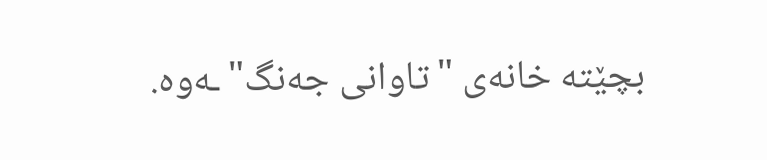بچێتە خانەی "تاوانی جەنگ"ـەوە.